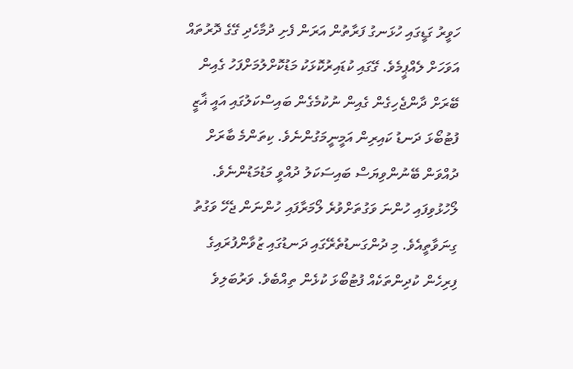ހަވީރު ގަޑީގައި ހުޅަނގު ފަރާތުން އަރަން ފެށި ދުމާހެދި ގޭގެ ދޮރުތައް އަވަހަށް ލެއްޕީމެވެ. ގޭގައި ކުޑައިރުކޮޅަކު މަޑުކޮށްލުމަށްފަހު ގެއިން ބޭރަށް ދާންޖެހިގެން ގެއިން ނުކުމެގެން ބައިސްކަލުގައި އައީ ޣާޒީ ފުޓުބޯޅަ ދަނޑު ކައިރިން އަމީނީމަގުންނެވެ. ކިތަންމެ ބާރަށް ދުއްވަން ބޭނުންވިޔަސް ބައިސަކަލު ދުއްވީ މަޑުމަޑުންނެވެ. ލޯހުޅުވިފައި ހުންނަ ވަގުތަށްވުރެ ލޯމަރާފައި ހުންނަން ޖެހޭ ވަގުތު ގިނަވާތީއެވެ. މި ދުންގަނޑުތެރޭގައި ދަނޑުގައި ޒުވާންފުރައިގެ ފިރިހެން ކުދިންތަކެއް ފުޓުބޯޅަ ކުޅެން ތިއްބެވެ. ވަރުބަލިވެ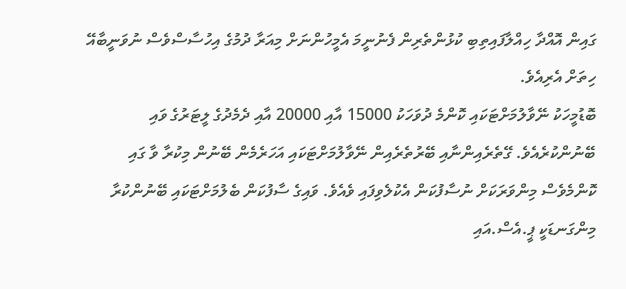ގައިން އޮއްދާ ހިއްލާފައިތިބި ކުޅުންތެރިން ފެނުނީމަ އެމީހުންނަށް މިއަރާ ދުމުގެ އިހުސާސްވެސް ނުވަނީބާއޭ ހިތަށް އެރިއެވެ.
ބޮޑުމީހަކު ނޭވާލުމަށްޓަކައި ކޮންމެ ދުވަހަކު 15000 އާއި 20000 އާއި ދެމެދުގެ ލީޓަރުގެ ވައި ބޭނުންކުރެއެވެ. ގޭތެރެއިންނާއި ބޭރުތެރެއިން ނޭވާލުމަށްޓަކައި އަހަރެމެން ބޭނުން މިކުރާ ވާ ގައި ކޮންމެވެސް މިންވަރަކަށް ނުސާފުކަން އެކުލެވިފައި ވެއެވެ. ވައިގެ ސާފުކަން ބެލުމަށްޓަކައި ބޭނުންކުރާ މިންގަނޑަކީ ޕީ.އެސް.އައި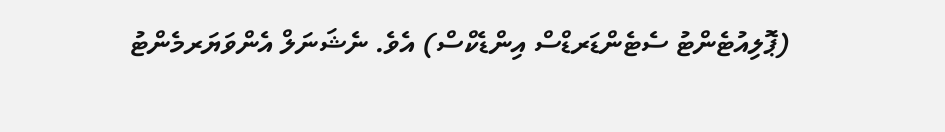(ޕޮލިއުޓެންޓު ސެޓެންޑަރޑްސް އިންޑެކްސް) އެވެ. ނެޝަނަލް އެންވަޔަރމެންޓު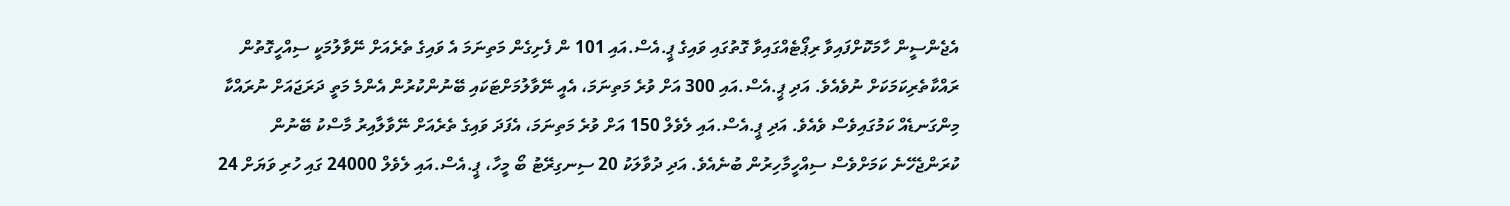އެޖެންސީން ހާމަކޮށްފައިވާ ރިޕޯޓެއްގައިވާ ގޮތުގައި ވައިގެ ޕީ.އެސް.އައި 101 ން ފެށިގެން މަތިނަމަ އެ ވައިގެ ތެރެއަށް ނޭވާލުމަކީ ސިއްހީގޮތުން ރައްކާތެރިކަމަކަށް ނުވެއެވެ. އަދި ޕީ.އެސް.އައި 300 އަށް ވުރެ މަތިނަމަ، އެއީ ނޭވާލުމަށްޓަކައި ބޭނުންކުރުން އެންމެ މަތީ ދަރަޖައަށް ނުރައްކާ މިންގަނޑެއް ކަމުގައިވެސް ވެއެވެ. އަދި ޕީ.އެސް.އައި ލެވެލް 150 އަށް ވުރެ މަތިނަމަ، އެފަދަ ވައިގެ ތެރެއަށް ނޭވާލާއިރު މާސްކު ބޭނުން ކުރަންޖެހޭނެ ކަމަށްވެސް ސިއްހީމާހިރުން ބުނެއެވެ. އަދި ދުވާލަކު 20 ސިނގިރޭޓު ބޯ މީހާ، ޕީ.އެސް.އައި ލެވެލް 24000 ގައި ހުރި ވަޔަށް 24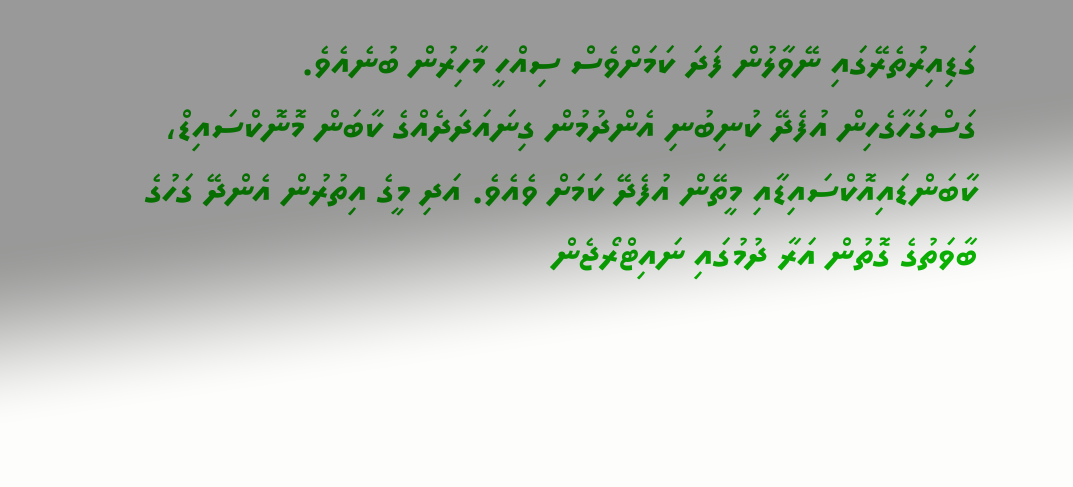ގަޑިއިރުތެރޭގައި ނޭވާލުން ފަދަ ކަމަށްވެސް ސިއްހީ މާހިރުން ބުނެއެވެ.
ގަސްގަހާގެހިން އުފެދޭ ކުނިބުނި އެންދުމުން ގިނައަދަދެއްގެ ކާބަން މޮނޮކްސައިޑް، ކާބަންޑައިއޮކްސައިޑާއި މީތޭން އުފެދޭ ކަމަށް ވެއެވެ. އަދި މީގެ އިތުރުން އެންދޭ ގަހުގެ ބާވަތުގެ ގޮތުން އަރާ ދުމުގައި ނައިޓްރޯޖެން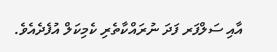އާއި ސަލްފަރ ފަދަ ނުރައްކާތެރި ކެމިކަލް އުފެދެއެވެ.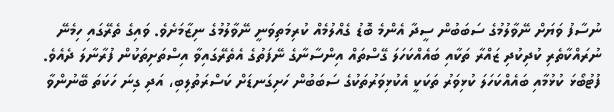ނުސާފު ވަޔަށް ނޭވާލުމުގެ ސަބަބުން ސީދާ އެންމެ ބޮޑު ގެއްލުމެއް ކުރިމަތިވަނީ ނޭވާލުމުގެ ނިޒާމަށެވެ. ވައިގެ ތެރޭގައި ހިމެނޭ ނުރައްކާތެރި ކުދިކުދި ޒައްރާ ތަކާއި ބައެއްކަހަލަ ގޭސްތައް އިންސާނާގެ ނޭފަތުގެ އެތެރޭގައިވާ އިސްތަށިތަކުން ފުރާނާލަ ދެއެވެ. ފުޓުބޯޅަ ކުޅުމާއި ބައެއްކަހަލަ ކުޅިވަރު ތަކަކީ އެކުޅިވަރުތަކުގެ ސަބަބުން ހަށިގަނޑަށް ކަސްރަތުލިބި، އަދި ގިނަ ހަކަތަ ބޭނުންވާ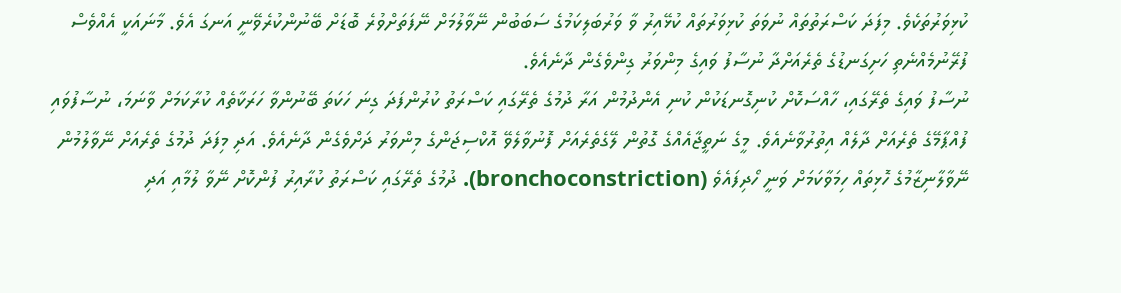ކުޅިވަރުތަކެވެ. މިފަދަ ކަސްރަތުތައް ނުވަތަ ކުޅިވަރުތައް ކުޅޭއިރު ވާ ވަރުބަލިކަމުގެ ސަބަބުން ނޭވާލުމަށް ނޭފަތަށްވުރެ ބޮޑަށް ބޭނުންކުރެވޭނީ އަނގަ އެވެ. މާނައަކީ އެއްވެސް ފުރޭނުމެއްނެތި ހަށިގަނޑުގެ ތެރެއަށްދާ ނުސާފު ވައިގެ މިންވަރު ގިންވެގެން ދާނެއެވެ.
ނުސާފު ވައިގެ ތެރޭގައި، ހާއްސަކޮށް ކުނިގޮނޑަކުން ކުނި އެންދުމުން އަރާ ދުމުގެ ތެރޭގައި ކަސްރަތު ކުރުންފަދަ ގިނަ ހަކަތަ ބޭނުންވާ ހަރަކާތެއް ކުރާކަމަށް ވާނަމަ، ނުސާފުވައި ފުއްޕާމޭގެ ތެރެއަށް ދާލެއް އިތުރުވާނެއެވެ. މީގެ ނަތީޖާއެއްގެ ގޮތުން ލޭގެތެރެއަށް ފޮނުވާލެވޭ އޮކްސިޖަންގެ މިންވަރު ދަށްވެގެން ދާނެއެވެ. އަދި މިފަދަ ދުމުގެ ތެރެއަށް ނޭވާލުމުން ނޭވާލާނިޒާމުގެ ހޮޅިތައް ހިމަވާކަމަށް ވަނީ ހޯދިފައެވެ (bronchoconstriction). ދުމުގެ ތެރޭގައި ކަސްރަތު ކުރާއިރު ފުންކޮށް ނޭވާ ލުމާއި އަދި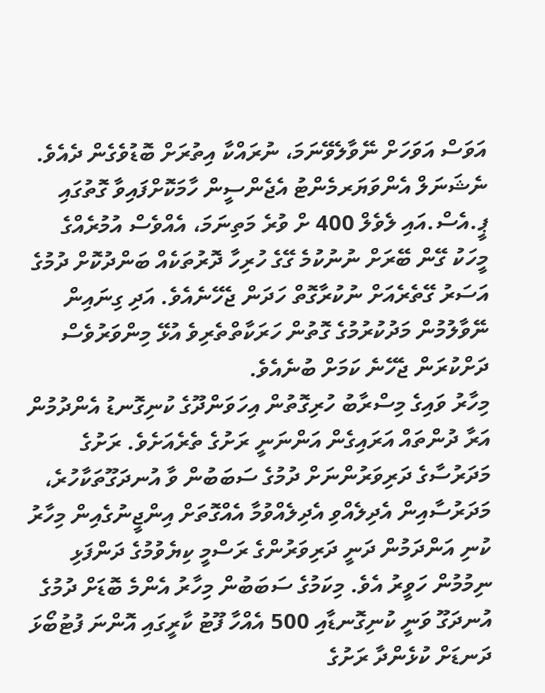އަވަސް އަވަހަށް ނޭވާލެވޭނަމަ، ނުރައްކާ އިތުރަށް ބޮޑުވެގެން ދެއެވެ.
ނެޝަނަލް އެންވަޔަރމެންޓު އެޖެންސީން ހާމަކޮށްފައިވާ ގޮތުގައި ޕީ.އެސް.އައި ލެވެލް 400 ށް ވުރެ މަތިނަމަ، އެއްވެސް އުމުރެއްގެ މީހަކު ގޭން ބޭރަށް ނުނުކުމެ ގޭގެ ހުރިހާ ދޮރުތަކެއް ބަންދުކޮށް ދުމުގެ އަސަރު ގޭތެރެއަށް ނުކުރާގޮތް ހަދަން ޖެހޭނެއެވެ. އަދި ގިނައިން ނޭވާލުމުން މަދުކުރުމުގެ ގޮތުން ހަރަކާތްތެރިވެ އުޅޭ މިންވަރުވެސް ދަށްކުރަން ޖެހޭނެ ކަމަށް ބުނެއެވެ.
މިހާރު ވައިގެ މިސްރާބު ހުރިގޮތުން އިހަވަންދޫގެ ކުނިގޮނޑު އެންދުމުން އަރާ ދުންތައް އަރައިގެން އަންނަނީ ރަށުގެ ތެރެއަށެވެ. ރަށުގެ މަދަރުސާގެ ދަރިވަރުންނަށް ދުމުގެ ސަބަބުން ވާ އުނދަގޫތަކާހުރެ، މަދަރުސާއިން އެދިލެއްވި އެދިލެއްވުމާ އެއްގޮތަށް އިންޖީނުގެއިން މިހާރު ކުނި އަންދަމުން ދަނީ ދަރިވަރުންގެ ރަސްމީ ކިޔެވުމުގެ ދަންފަޅި ނިމުމުން ހަވީރު އެވެ. މިކަމުގެ ސަބަބުން މިހާރު އެންމެ ބޮޑަށް ދުމުގެ އުނދަގޫ ވަނީ ކުނިގޮނޑާއި 500 އެއްހާ ފޫޓު ކާރީގައި އޮންނަ ފުޓުބޯޅަ ދަނޑަށް ކުޅެންދާ ރަށުގެ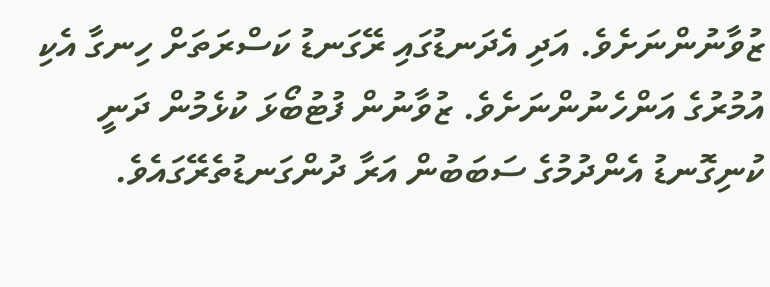ޒުވާނުންނަށެވެ. އަދި އެދަނޑުގައި ރޭގަނޑު ކަސްރަތަށް ހިނގާ އެކި އުމުރުގެ އަންހެނުންނަށެވެ. ޒުވާނުން ފުޓުބޯޅަ ކުޅެމުން ދަނީ ކުނިގޮނޑު އެންދުމުގެ ސަބަބުން އަރާ ދުންގަނޑުތެރޭގައެވެ.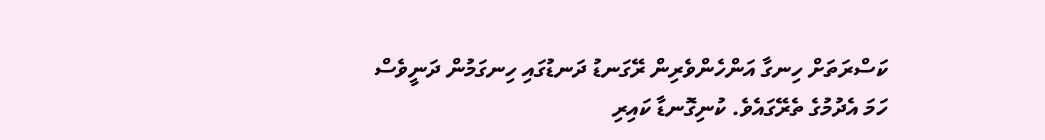ކަސްރަތަށް ހިނގާ އަންހެންވެރިން ރޭގަނޑު ދަނޑުގައި ހިނގަމުން ދަނީވެސް ހަމަ އެދުމުގެ ތެރޭގައެވެ. ކުނިގޮނޑާ ކައިރި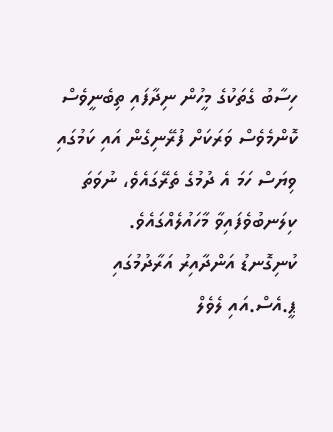ހިސާބު ގެތަކުގެ މީހުން ނިދާފައި ތިބެނީވެސް ކޮންމެވެސް ވަރަކަށް ފުރޭނިގެން އައި ކަމުގައި ވިޔަސް ހަމަ އެ ދުމުގެ ތެރޭގައެވެ، ނުވަތަ ކިލަނބުވެފައިވާ މާހައުލެއްގައެވެ.
ކުނިގޮނޑު އަންދާއިރު އަރާދުމުގައި ޕީ.އެސް.އައި ލެވެލް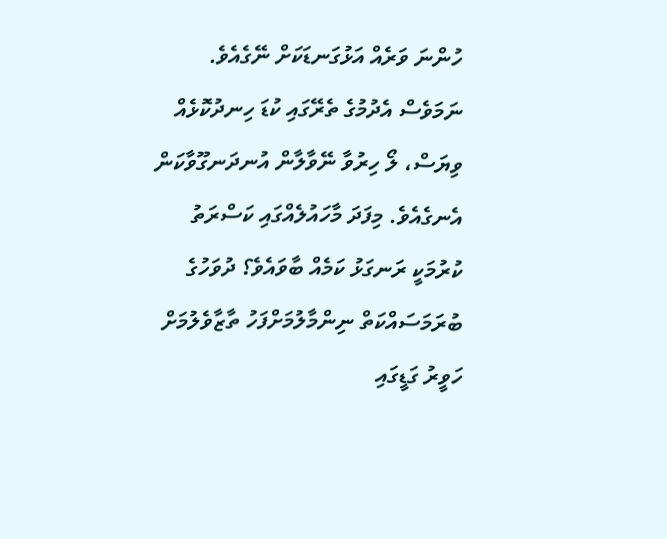ހުންނަ ވަރެއް އަޅުގަނޑަކަށް ނޭގެއެވެ. ނަމަވެސް އެދުމުގެ ތެރޭގައި ކުޑަ ހިނދުކޮޅެއް ވިޔަސް، ލޯ ހިރުވާ ނޭވާލާން އުނދަނގޫވާކަން އެނގެއެވެ. މިފަދަ މާހައުލެއްގައި ކަސްރަތު ކުރުމަކީ ރަނގަޅު ކަމެއް ބާވައެވެ؟ ދުވަހުގެ ބުރަމަސައްކަތް ނިންމާލުމަށްފަހު ތާޒާވެލުމަށް ހަވީރު ގަޑީގައި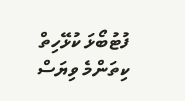ފުޓުބޯޅަ ކުޅޭހިތް ކިތަންމެ ވިޔަސް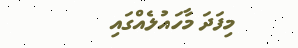މިފަދަ މާހައުލެއްގައި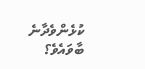ކުޅެންވެދާނެ ބާވައެވެ؟